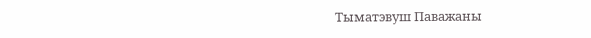Тыматэвуш Паважаны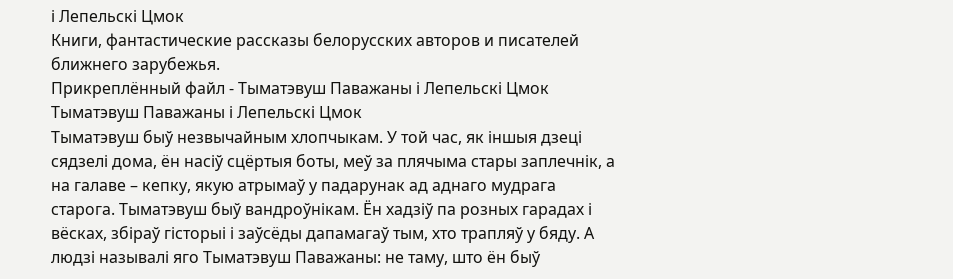і Лепельскі Цмок
Книги, фантастические рассказы белорусских авторов и писателей ближнего зарубежья.
Прикреплённый файл - Тыматэвуш Паважаны і Лепельскі Цмок
Тыматэвуш Паважаны і Лепельскі Цмок
Тыматэвуш быў незвычайным хлопчыкам. У той час, як іншыя дзеці сядзелі дома, ён насіў сцёртыя боты, меў за плячыма стары заплечнік, а на галаве – кепку, якую атрымаў у падарунак ад аднаго мудрага старога. Тыматэвуш быў вандроўнікам. Ён хадзіў па розных гарадах і вёсках, збіраў гісторыі і заўсёды дапамагаў тым, хто трапляў у бяду. А людзі называлі яго Тыматэвуш Паважаны: не таму, што ён быў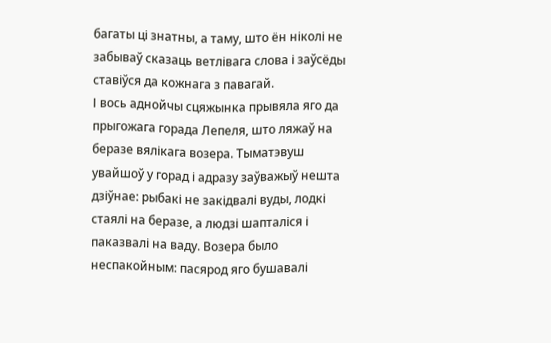багаты ці знатны, а таму, што ён ніколі не забываў сказаць ветлівага слова і заўсёды ставіўся да кожнага з павагай.
І вось аднойчы сцяжынка прывяла яго да прыгожага горада Лепеля, што ляжаў на беразе вялікага возера. Тыматэвуш увайшоў у горад і адразу заўважыў нешта дзіўнае: рыбакі не закідвалі вуды, лодкі стаялі на беразе, а людзі шапталіся і паказвалі на ваду. Возера было неспакойным: пасярод яго бушавалі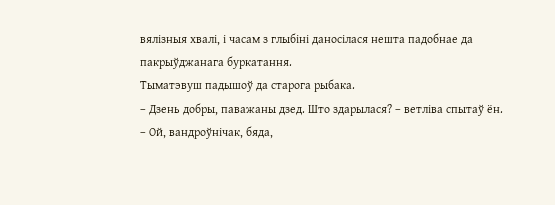вялізныя хвалі, і часам з глыбіні даносілася нешта падобнае да пакрыўджанага буркатання.
Тыматэвуш падышоў да старога рыбака.
– Дзень добры, паважаны дзед. Што здарылася? – ветліва спытаў ён.
– Ой, вандроўнічак, бяда,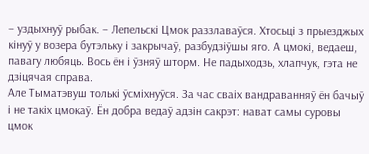– уздыхнуў рыбак. – Лепельскі Цмок раззлаваўся. Хтосьці з прыезджых кінуў у возера бутэльку і закрычаў, разбудзіўшы яго. А цмокі, ведаеш, павагу любяць. Вось ён і ўзняў шторм. Не падыходзь, хлапчук, гэта не дзіцячая справа.
Але Тыматэвуш толькі ўсміхнуўся. За час сваіх вандраванняў ён бачыў і не такіх цмокаў. Ён добра ведаў адзін сакрэт: нават самы суровы цмок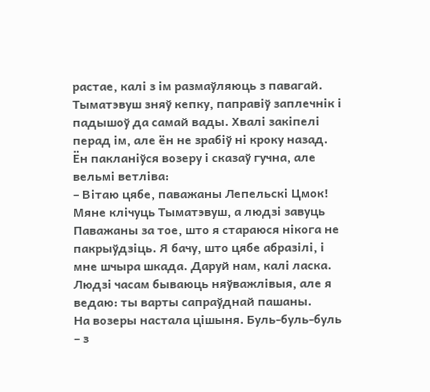растае, калі з ім размаўляюць з павагай. Тыматэвуш зняў кепку, паправіў заплечнік і падышоў да самай вады. Хвалі закіпелі перад ім, але ён не зрабіў ні кроку назад. Ён пакланіўся возеру і сказаў гучна, але вельмі ветліва:
– Вітаю цябе, паважаны Лепельскі Цмок! Мяне клічуць Тыматэвуш, а людзі завуць Паважаны за тое, што я стараюся нікога не пакрыўдзіць. Я бачу, што цябе абразілі, і мне шчыра шкада. Даруй нам, калі ласка. Людзі часам бываюць няўважлівыя, але я ведаю: ты варты сапраўднай пашаны.
На возеры настала цішыня. Буль-буль-буль – з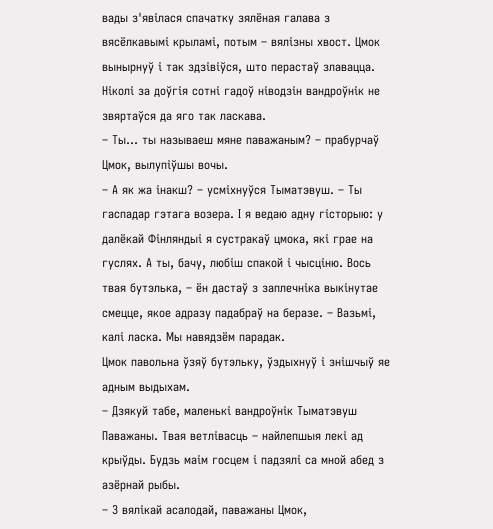вады з'явілася спачатку зялёная галава з вясёлкавымі крыламі, потым – вялізны хвост. Цмок вынырнуў і так здзівіўся, што перастаў злавацца. Ніколі за доўгія сотні гадоў ніводзін вандроўнік не звяртаўся да яго так ласкава.
– Ты... ты называеш мяне паважаным? – прабурчаў Цмок, вылупіўшы вочы.
– А як жа інакш? – усміхнуўся Тыматэвуш. – Ты гаспадар гэтага возера. І я ведаю адну гісторыю: у далёкай Фінляндыі я сустракаў цмока, які грае на гуслях. А ты, бачу, любіш спакой і чысціню. Вось твая бутэлька, – ён дастаў з заплечніка выкінутае смецце, якое адразу падабраў на беразе. – Вазьмі, калі ласка. Мы навядзём парадак.
Цмок павольна ўзяў бутэльку, ўздыхнуў і знішчыў яе адным выдыхам.
– Дзякуй табе, маленькі вандроўнік Тыматэвуш Паважаны. Твая ветлівасць – найлепшыя лекі ад крыўды. Будзь маім госцем і падзялі са мной абед з азёрнай рыбы.
– З вялікай асалодай, паважаны Цмок,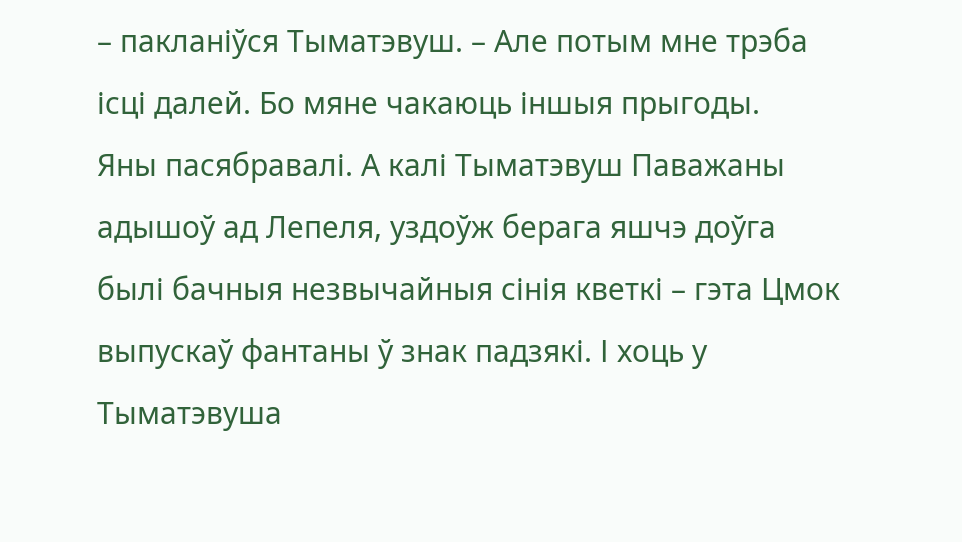– пакланіўся Тыматэвуш. – Але потым мне трэба ісці далей. Бо мяне чакаюць іншыя прыгоды.
Яны пасябравалі. А калі Тыматэвуш Паважаны адышоў ад Лепеля, уздоўж берага яшчэ доўга былі бачныя незвычайныя сінія кветкі – гэта Цмок выпускаў фантаны ў знак падзякі. І хоць у Тыматэвуша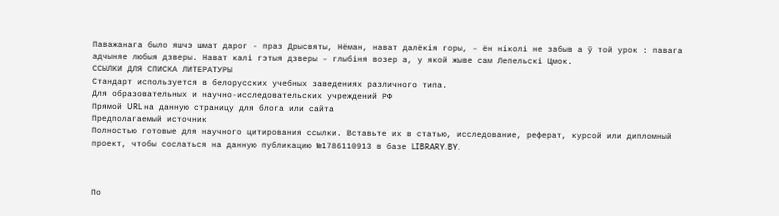Паважанага было яшчэ шмат дарог - праз Дрысвяты, Нёман, нават далёкія горы, – ён ніколі не забыв а ў той урок : павага адчыняе любыя дзверы. Нават калі гэтыя дзверы – глыбіня возер а, у якой жыве сам Лепельскі Цмок.
ССЫЛКИ ДЛЯ СПИСКА ЛИТЕРАТУРЫ
Стандарт используется в белорусских учебных заведениях различного типа.
Для образовательных и научно-исследовательских учреждений РФ
Прямой URL на данную страницу для блога или сайта
Предполагаемый источник
Полностью готовые для научного цитирования ссылки. Вставьте их в статью, исследование, реферат, курсой или дипломный проект, чтобы сослаться на данную публикацию №1786110913 в базе LIBRARY.BY.



По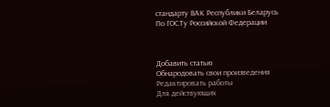стандарту ВАК Республики Беларусь
По ГОСТу Российской Федерации



Добавить статью
Обнародовать свои произведения
Редактировать работы
Для действующих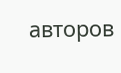авторов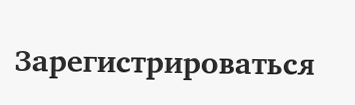Зарегистрироваться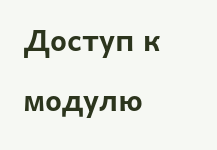Доступ к модулю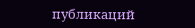публикаций